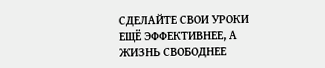СДЕЛАЙТЕ СВОИ УРОКИ ЕЩЁ ЭФФЕКТИВНЕЕ, А ЖИЗНЬ СВОБОДНЕЕ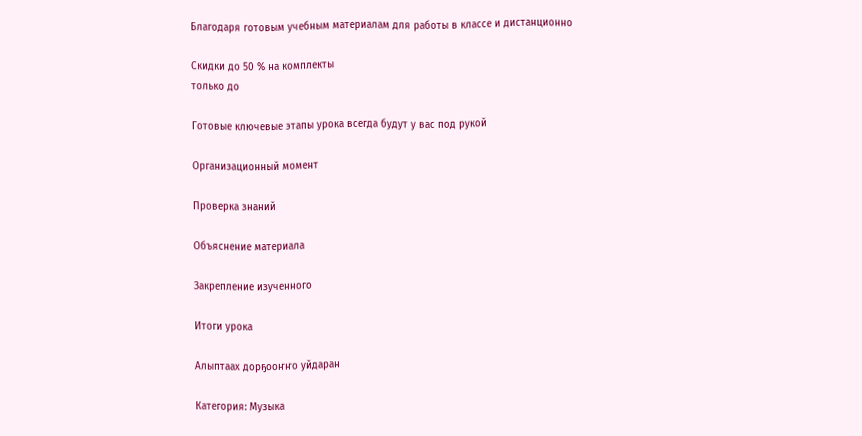Благодаря готовым учебным материалам для работы в классе и дистанционно

Скидки до 50 % на комплекты
только до

Готовые ключевые этапы урока всегда будут у вас под рукой

Организационный момент

Проверка знаний

Объяснение материала

Закрепление изученного

Итоги урока

Алыптаах дорҕооҥҥо уйдаран

Категория: Музыка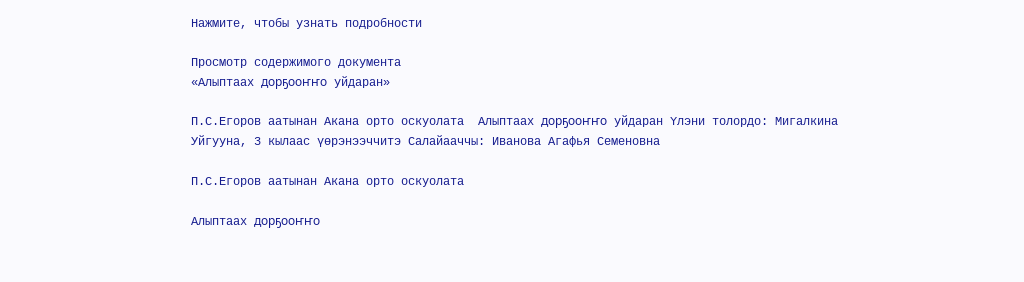Нажмите, чтобы узнать подробности

Просмотр содержимого документа
«Алыптаах дорҕооҥҥо уйдаран»

П.С.Егоров аатынан Акана орто оскуолата  Алыптаах дорҕооҥҥо уйдаран Үлэни толордо: Мигалкина Уйгууна, 3 кылаас үөрэнээччитэ Салайааччы: Иванова Агафья Семеновна

П.С.Егоров аатынан Акана орто оскуолата

Алыптаах дорҕооҥҥо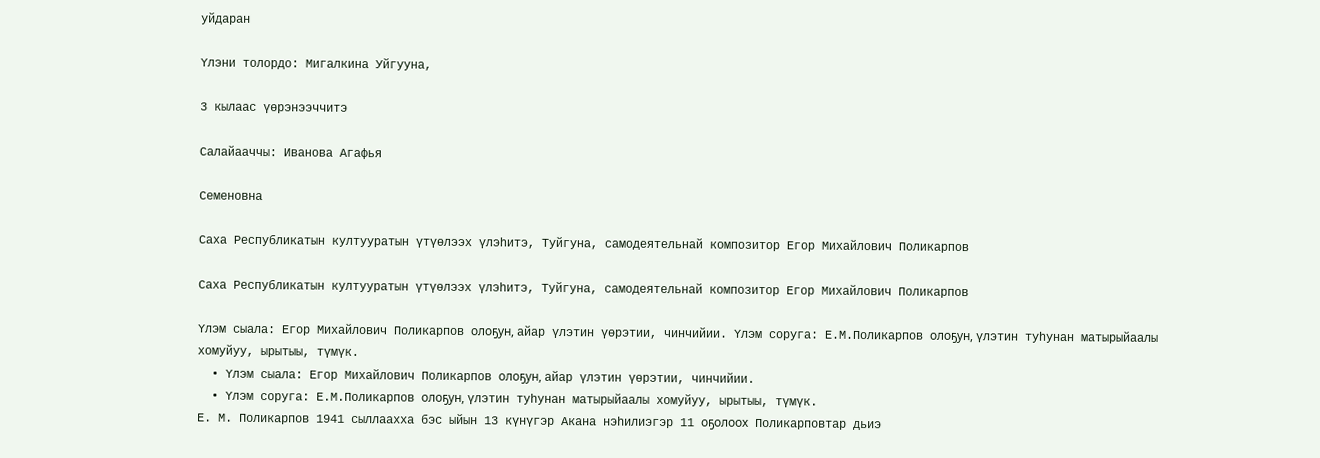уйдаран

Үлэни толордо: Мигалкина Уйгууна,

3 кылаас үөрэнээччитэ

Салайааччы: Иванова Агафья

Семеновна

Саха Республикатын култууратын үтүөлээх үлэһитэ, Туйгуна, самодеятельнай композитор Егор Михайлович Поликарпов

Саха Республикатын култууратын үтүөлээх үлэһитэ, Туйгуна, самодеятельнай композитор Егор Михайлович Поликарпов

Үлэм сыала: Егор Михайлович Поликарпов олоҕун, айар үлэтин үөрэтии, чинчийии. Үлэм соруга: Е.М.Поликарпов олоҕун, үлэтин туһунан матырыйаалы хомуйуу, ырытыы, түмүк.
  • Үлэм сыала: Егор Михайлович Поликарпов олоҕун, айар үлэтин үөрэтии, чинчийии.
  • Үлэм соруга: Е.М.Поликарпов олоҕун, үлэтин туһунан матырыйаалы хомуйуу, ырытыы, түмүк.
Е. М. Поликарпов 1941 сыллаахха бэс ыйын 13 күнүгэр Акана нэһилиэгэр 11 оҕолоох Поликарповтар дьиэ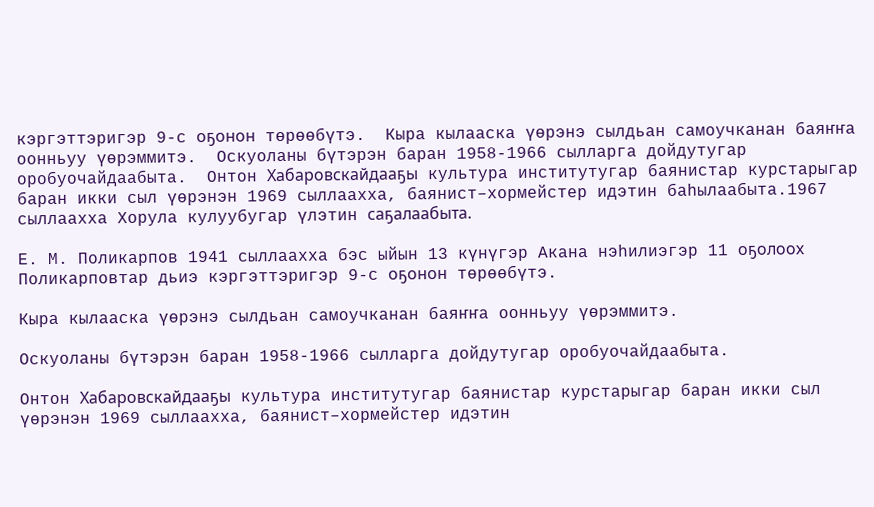кэргэттэригэр 9-с оҕонон төрөөбүтэ.  Кыра кылааска үөрэнэ сылдьан самоучканан баяҥҥа оонньуу үөрэммитэ.  Оскуоланы бүтэрэн баран 1958-1966 сылларга дойдутугар оробуочайдаабыта.  Онтон Хабаровскайдааҕы культура институтугар баянистар курстарыгар баран икки сыл үөрэнэн 1969 сыллаахха, баянист–хормейстер идэтин баһылаабыта.1967 сыллаахха Хорула кулуубугар үлэтин саҕалаабыта.

Е. М. Поликарпов 1941 сыллаахха бэс ыйын 13 күнүгэр Акана нэһилиэгэр 11 оҕолоох Поликарповтар дьиэ кэргэттэригэр 9-с оҕонон төрөөбүтэ.

Кыра кылааска үөрэнэ сылдьан самоучканан баяҥҥа оонньуу үөрэммитэ.

Оскуоланы бүтэрэн баран 1958-1966 сылларга дойдутугар оробуочайдаабыта.

Онтон Хабаровскайдааҕы культура институтугар баянистар курстарыгар баран икки сыл үөрэнэн 1969 сыллаахха, баянист–хормейстер идэтин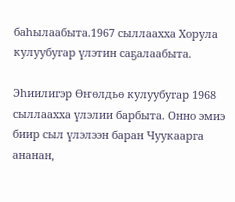баһылаабыта.1967 сыллаахха Хорула кулуубугар үлэтин саҕалаабыта.

Эһиилигэр Өҥөлдьө кулуубугар 1968 сыллаахха үлэлии барбыта. Онно эмиэ биир сыл үлэлээн баран Чуукаарга ананан,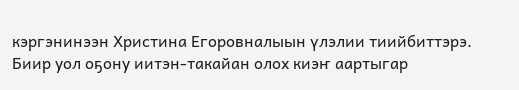кэргэнинээн Христина Егоровналыын үлэлии тиийбиттэрэ. Биир уол оҕону иитэн-такайан олох киэҥ аартыгар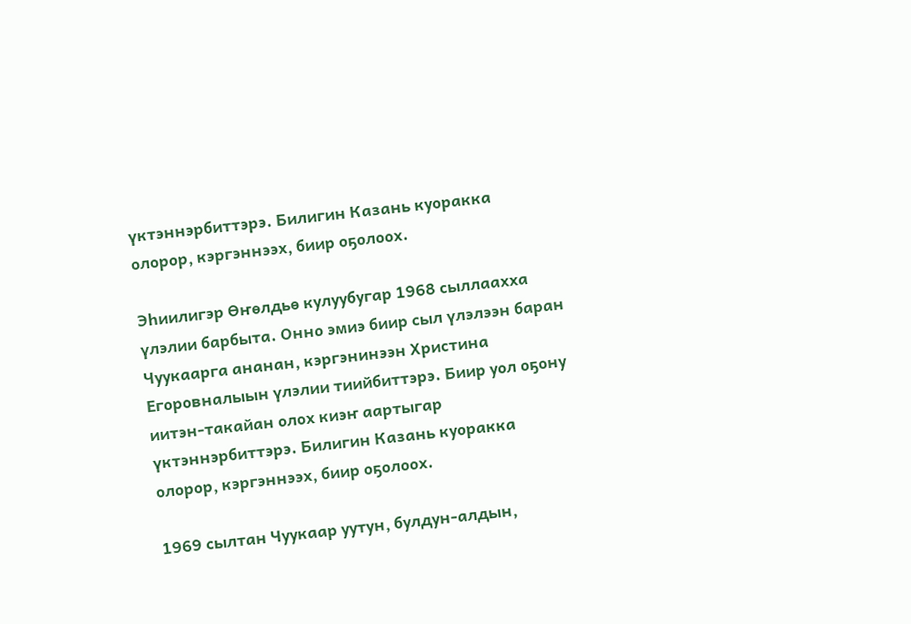үктэннэрбиттэрэ. Билигин Казань куоракка олорор, кэргэннээх, биир оҕолоох.

Эһиилигэр Өҥөлдьө кулуубугар 1968 сыллаахха үлэлии барбыта. Онно эмиэ биир сыл үлэлээн баран Чуукаарга ананан, кэргэнинээн Христина Егоровналыын үлэлии тиийбиттэрэ. Биир уол оҕону иитэн-такайан олох киэҥ аартыгар үктэннэрбиттэрэ. Билигин Казань куоракка олорор, кэргэннээх, биир оҕолоох.

1969 сылтан Чуукаар уутун, булдун-алдын,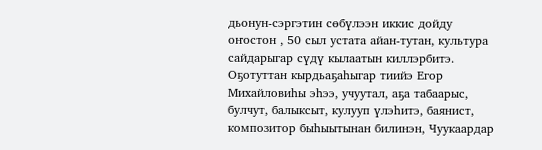дьонун-сэргэтин сөбүлээн иккис дойду оҥостон , 50 сыл устата айан-тутан, культура сайдарыгар сүдү кылаатын киллэрбитэ. Оҕотуттан кырдьаҕаһыгар тиийэ Егор Михайловиһы эһээ, учуутал, аҕа табаарыс, булчут, балыксыт, кулууп үлэһитэ, баянист, композитор быһыытынан билинэн, Чуукаардар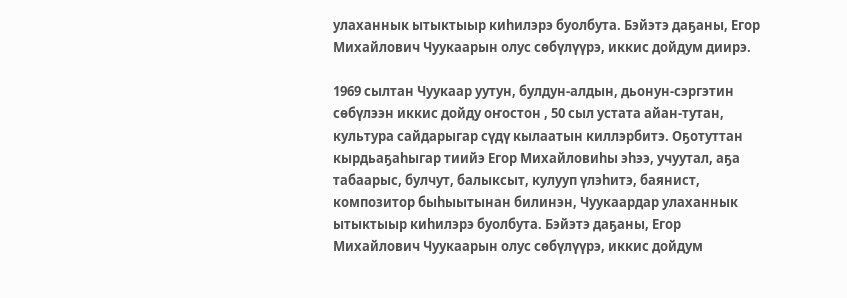улаханнык ытыктыыр киһилэрэ буолбута. Бэйэтэ даҕаны, Егор Михайлович Чуукаарын олус сөбүлүүрэ, иккис дойдум диирэ.

1969 сылтан Чуукаар уутун, булдун-алдын, дьонун-сэргэтин сөбүлээн иккис дойду оҥостон , 50 сыл устата айан-тутан, культура сайдарыгар сүдү кылаатын киллэрбитэ. Оҕотуттан кырдьаҕаһыгар тиийэ Егор Михайловиһы эһээ, учуутал, аҕа табаарыс, булчут, балыксыт, кулууп үлэһитэ, баянист, композитор быһыытынан билинэн, Чуукаардар улаханнык ытыктыыр киһилэрэ буолбута. Бэйэтэ даҕаны, Егор Михайлович Чуукаарын олус сөбүлүүрэ, иккис дойдум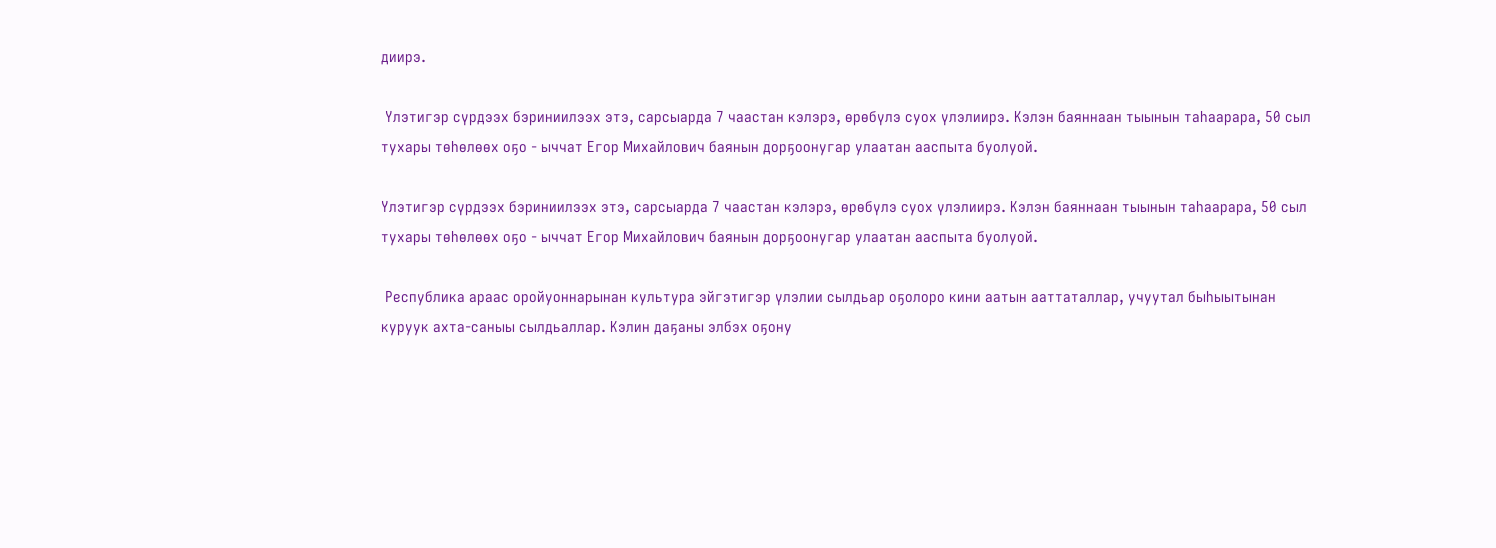диирэ.

 Үлэтигэр сүрдээх бэриниилээх этэ, сарсыарда 7 чаастан кэлэрэ, өрөбүлэ суох үлэлиирэ. Кэлэн баяннаан тыынын таһаарара, 50 сыл тухары төһөлөөх оҕо - ыччат Егор Михайлович баянын дорҕоонугар улаатан ааспыта буолуой.

Үлэтигэр сүрдээх бэриниилээх этэ, сарсыарда 7 чаастан кэлэрэ, өрөбүлэ суох үлэлиирэ. Кэлэн баяннаан тыынын таһаарара, 50 сыл тухары төһөлөөх оҕо - ыччат Егор Михайлович баянын дорҕоонугар улаатан ааспыта буолуой.

 Республика араас оройуоннарынан культура эйгэтигэр үлэлии сылдьар оҕолоро кини аатын ааттаталлар, учуутал быһыытынан куруук ахта-саныы сылдьаллар. Кэлин даҕаны элбэх оҕону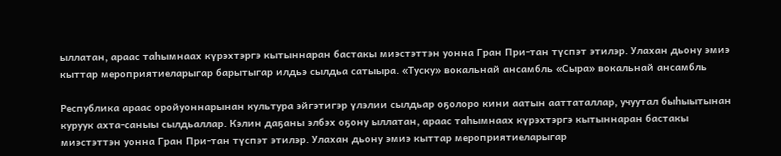ыллатан, араас таһымнаах күрэхтэргэ кытыннаран бастакы миэстэттэн уонна Гран При-тан түспэт этилэр. Улахан дьону эмиэ кыттар мероприятиеларыгар барытыгар илдьэ сылдьа сатыыра. «Туску» вокальнай ансамбль «Сыра» вокальнай ансамбль

Республика араас оройуоннарынан культура эйгэтигэр үлэлии сылдьар оҕолоро кини аатын ааттаталлар, учуутал быһыытынан куруук ахта-саныы сылдьаллар. Кэлин даҕаны элбэх оҕону ыллатан, араас таһымнаах күрэхтэргэ кытыннаран бастакы миэстэттэн уонна Гран При-тан түспэт этилэр. Улахан дьону эмиэ кыттар мероприятиеларыгар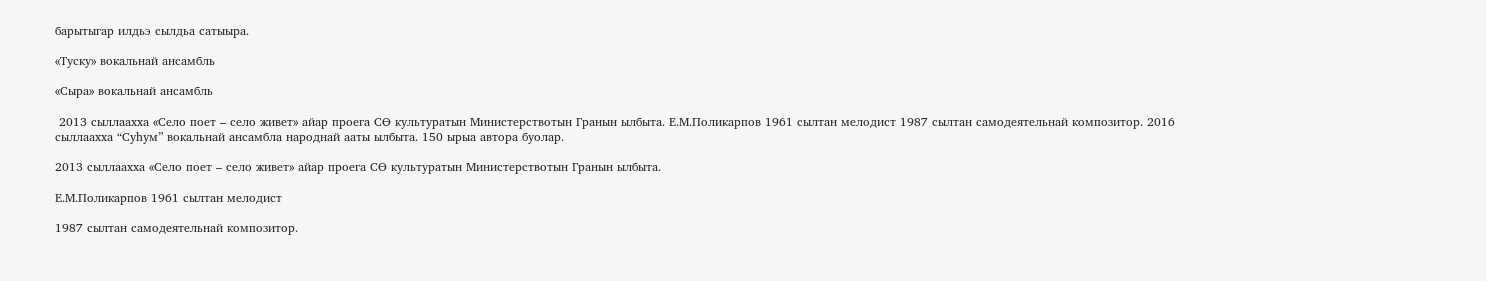барытыгар илдьэ сылдьа сатыыра.

«Туску» вокальнай ансамбль

«Сыра» вокальнай ансамбль

 2013 сыллаахха «Село поет – село живет» айар проега СӨ культуратын Министерствотын Гранын ылбыта. Е.М.Поликарпов 1961 сылтан мелодист 1987 сылтан самодеятельнай композитор. 2016 сыллаахха “Суһум” вокальнай ансамбла народнай ааты ылбыта. 150 ырыа автора буолар.

2013 сыллаахха «Село поет – село живет» айар проега СӨ культуратын Министерствотын Гранын ылбыта.

Е.М.Поликарпов 1961 сылтан мелодист

1987 сылтан самодеятельнай композитор.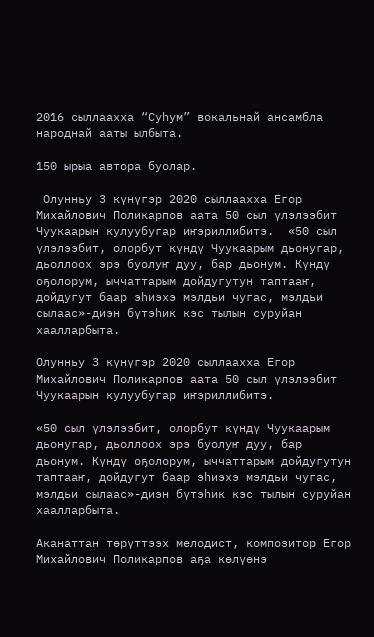2016 сыллаахха “Суһум” вокальнай ансамбла народнай ааты ылбыта.

150 ырыа автора буолар.

 Олунньу 3 күнүгэр 2020 сыллаахха Егор Михайлович Поликарпов аата 50 сыл үлэлээбит Чуукаарын кулуубугар иҥэриллибитэ.  «50 сыл үлэлээбит, олорбут күндү Чуукаарым дьонугар, дьоллоох эрэ буолуҥ дуу, бар дьонум. Күндү оҕолорум, ыччаттарым дойдугутун таптааҥ, дойдугут баар эһиэхэ мэлдьи чугас, мэлдьи сылаас»-диэн бүтэһик кэс тылын суруйан хаалларбыта.

Олунньу 3 күнүгэр 2020 сыллаахха Егор Михайлович Поликарпов аата 50 сыл үлэлээбит Чуукаарын кулуубугар иҥэриллибитэ.

«50 сыл үлэлээбит, олорбут күндү Чуукаарым дьонугар, дьоллоох эрэ буолуҥ дуу, бар дьонум. Күндү оҕолорум, ыччаттарым дойдугутун таптааҥ, дойдугут баар эһиэхэ мэлдьи чугас, мэлдьи сылаас»-диэн бүтэһик кэс тылын суруйан хаалларбыта.

Аканаттан төрүттээх мелодист, композитор Егор Михайлович Поликарпов аҕа көлүөнэ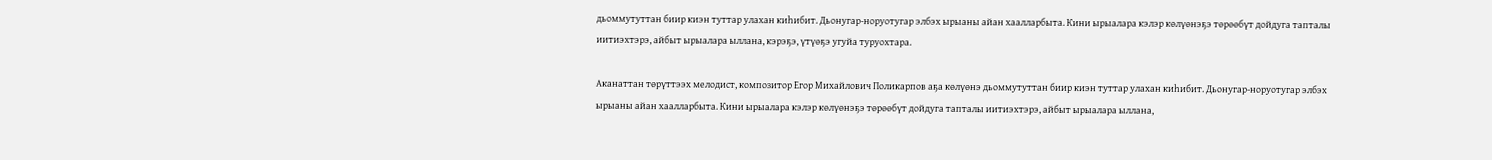дьоммутуттан биир киэн туттар улахан киһибит. Дьонугар-норуотугар элбэх ырыаны айан хаалларбыта. Кини ырыалара кэлэр көлүөнэҕэ төрөөбүт дойдуга тапталы иитиэхтэрэ, айбыт ырыалара ыллана, кэрэҕэ, үтүөҕэ угуйа туруохтара.

Аканаттан төрүттээх мелодист, композитор Егор Михайлович Поликарпов аҕа көлүөнэ дьоммутуттан биир киэн туттар улахан киһибит. Дьонугар-норуотугар элбэх ырыаны айан хаалларбыта. Кини ырыалара кэлэр көлүөнэҕэ төрөөбүт дойдуга тапталы иитиэхтэрэ, айбыт ырыалара ыллана,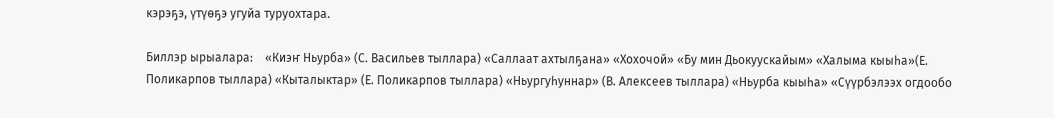кэрэҕэ, үтүөҕэ угуйа туруохтара.

Биллэр ырыалара:    «Киэҥ Ньурба» (С. Васильев тыллара) «Саллаат ахтылҕана» «Хохочой» «Бу мин Дьокуускайым» «Халыма кыыһа»(Е. Поликарпов тыллара) «Кыталыктар» (Е. Поликарпов тыллара) «Ньургуһуннар» (В. Алексеев тыллара) «Ньурба кыыһа» «Сүүрбэлээх огдообо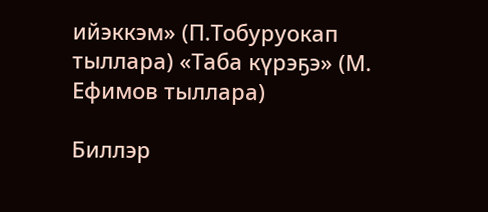ийэккэм» (П.Тобуруокап тыллара) «Таба күрэҕэ» (М. Ефимов тыллара)

Биллэр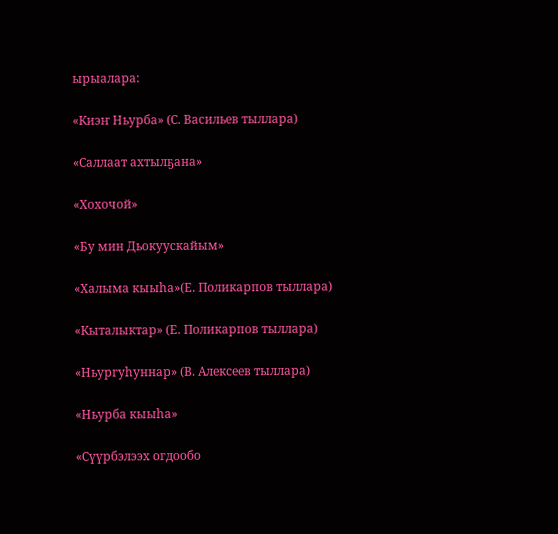ырыалара:

«Киэҥ Ньурба» (С. Васильев тыллара)

«Саллаат ахтылҕана»

«Хохочой»

«Бу мин Дьокуускайым»

«Халыма кыыһа»(Е. Поликарпов тыллара)

«Кыталыктар» (Е. Поликарпов тыллара)

«Ньургуһуннар» (В. Алексеев тыллара)

«Ньурба кыыһа»

«Сүүрбэлээх огдообо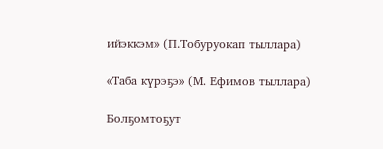ийэккэм» (П.Тобуруокап тыллара)

«Таба күрэҕэ» (М. Ефимов тыллара)

Болҕомтоҕут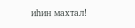иһин махтал!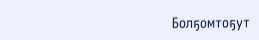Болҕомтоҕут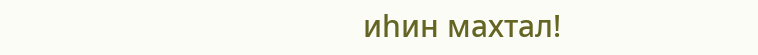иһин махтал!